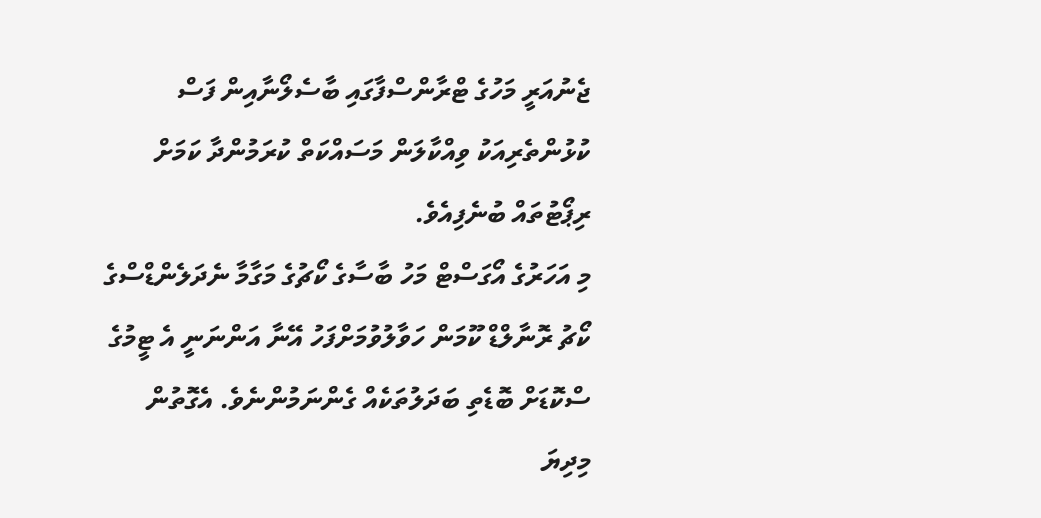ޖެނުއަރީ މަހުގެ ޓްރާންސްފާގައި ބާސެލޯނާއިން ފަސް ކުޅުންތެރިއަކު ވިއްކާލަން މަސައްކަތް ކުރަމުންދާ ކަމަށް ރިޕޯޓުތައް ބުނެފިއެވެ.
މި އަހަރުގެ އޯގަސްޓް މަހު ބާސާގެ ކޯޗުގެ މަގާމާ ނެދަލެންޑްސްގެ ކޯޗު ރޮނާލްޑް ކޫމަން ހަވާލުވުމަށްފަހު އޭނާ އަންނަނީ އެ ޓީމުގެ ސްކޮޑަށް ބޮޑެތި ބަދަލުތަކެއް ގެންނަމުންނެވެ. އެގޮތުން މިދިޔަ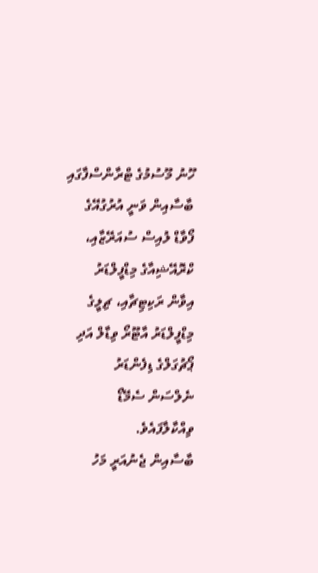ހޫނު މޫސުމުގެ ޓްރާންސްފާގައި ބާސާއިން ވަނީ އުރުގުއޭގެ ފޯވާޑް ލުއިސް ސުއަރޭޒާއި، ކްރޮއޭޝިއާގެ މިޑްފީލްޑަރު އިވާން ރަކިޓިޗާއި، ޗިލީގެ މިޑްފީލްޑަރު އާޓޫރޯ ވިޑާލް އަދި ޕޯޗުގަލްގެ ޑިފެންޑަރު ނެލްސަން ސެމޭޑޯ ވިއްކާލާފައެވެ.
ބާސާއިން ޖެނުއަރީ މަހު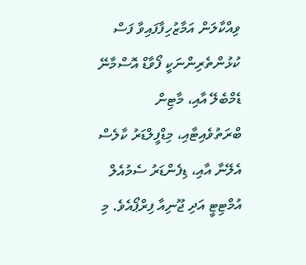ވިއްކާލަން އަމާޒުހިފާފައިވާ ފަސް ކުޅުންތެރިންނަކީ ފޯވާޑް އޮސްމާނޭ ޑެމްބެލޭ އާއި، މާޓިން ބްރަތުވެއިޓާއި، މިޑްފީލްޑަރު ކާލެސް އެލޭނާ އާއި، ޑިފެންޑަރު ސެމުއެލް އުމްޓިޓީ އަދި ޖޫނިއާ ފިރްޕޯއެވެ. މި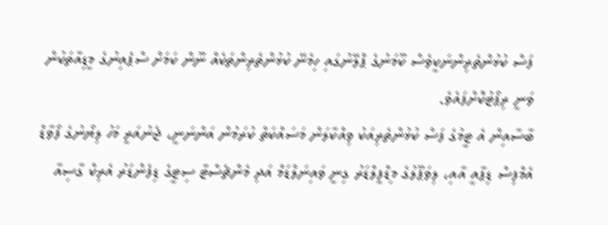ފަސް ކުޅުންތެރިންނަކީވެސް ކޫމަނުގެ ޕްލޭނުގައި ހިމެނޭ ކުޅުންތެރިންތަކެއް ނޫން ކަމަށް ސްޕެއިނުގެ މީޑިއާތަކުން ވަނީ ރިޕޯޓުކޮށްފައެވެ.
ބާސާއިން އެ ޓީމުގެ ފަސް ކުޅުންތެރިއަކު ވިއްކާލަން މަސައްކަތް ކުރަމުން އަންނަނީ، ޖެނުއަރީ މަހު ލިޔޯނުގެ ފޯވާޑް އެމްފިސް ޑިޕާއީ އާއި، ލިވަޕޫލުގެ މިޑްފީލްޑަރު ގިނީ ވައިނަލްޑަމް އަދި މެންޗެސްޓާ ސިޓީގެ ޑިފެންޑަރު އެރިކް ގާސިއާ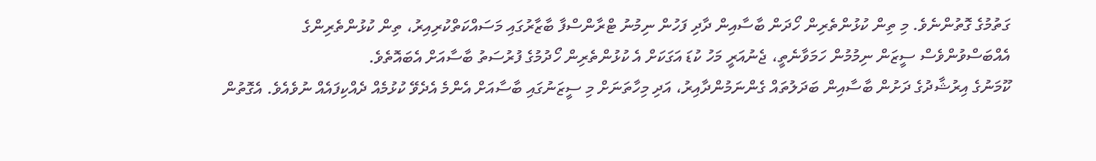ގަތުމުގެ ގޮތުންނެވެ. މި ތިން ކުޅުންތެރިން ހޯދަން ބާސާއިން ދާދި ފަހުން ނިމުނު ޓްރާންސްފާ ބާޒާރުގައި މަސައްކަތްކުރިއިރު، ތިން ކުޅުންތެރިންގެ އެއްބަސްވުންވެސް ސީޒަން ނިމުމުން ހަމަވާނެތީ، ޖެނުއަރީ މަހު ކުޑަ އަގަކަށް އެ ކުޅުންތެރިން ހޯދުމުގެ ފުރުސަތު ބާސާއަށް އެބައޮތެވެ.
ކޫމަނުގެ އިރުޝާދުގެ ދަށުން ބާސާއިން ބަދަލުތައް ގެންނަމުންދާއިރު، އަދި މިހާތަނަށް މި ސީޒަނުގައި ބާސާއަށް އެންމެ އެދެވޭ ކުޅުމެއް ދެއްކިފައެއް ނުވެއެވެ. އެގޮތުން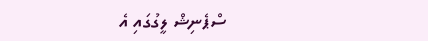ސްޕެނިޝް ލީގުގައި އެ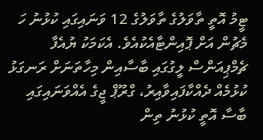ޓީމު އޮތީ ތާވަލުގެ ތާވަލުގެ 12 ވަނައިގައި ކުޅުނު ހަ މެޗުން އަށް ޕޮއިންޓާއެކުއެވެ. އެކަމަކު ޔުއެފާ ޗެމްޕިއަންސް ލީގުގައި ބާސާއިން މިހާތަނަށް ރަނގަޅު ކުޅުމެއް ދެއްކާފައިވާއިރު، ގްރޫޕް ޖީގެ އެއްވަނައިގައި ބާސާ އޮތީ ކުޅުނު ތިން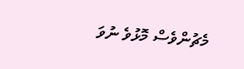މެޗުންވެސް މޮޅުވެ ނުވަ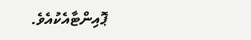ޕޮއިންޓާއެކުއެވެ.